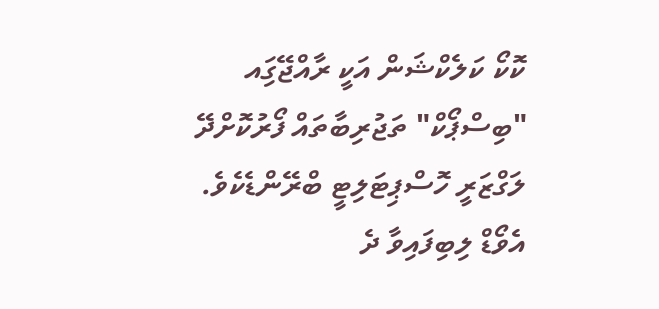ކޮކޯ ކަލެކްޝަން އަކީ ރާއްޖޭގަިއ "ބިސްޕޯކް" ތަޖުރިބާތައް ފޯރުކޮށްދޭ ލަގްޒަރީ ހޮސްޕިޓަލިޓީ ބްރޭންޑެކެވެ.
އެވޯޑް ލިބިފައިވާ ދެ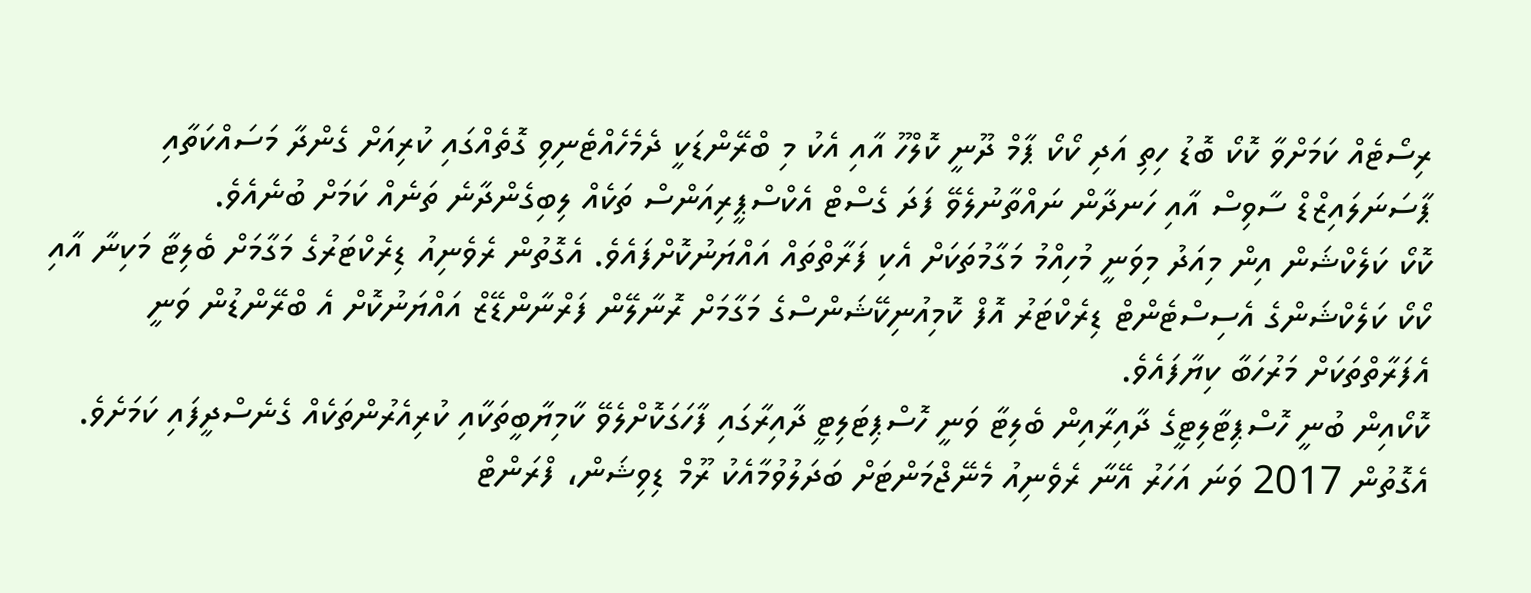ރިސޯޓެއް ކަމަށްވާ ކޮކޯ ބޮޑު ހިތި އަދި ކޯކޯ ޕާމް ދޫނީ ކޮލްހޫ އާއި އެކު މި ބްރޭންޑަކީ ދެމެހެއްޓެނިވި ގޮތެއްގައި ކުރިއަށް ގެންދާ މަސައްކަތާއި ޕާސަނަލައިޒްޑް ސާވިސް އާއި ހަނދާން ނައްތާނުލެވޭ ފަދަ ގެސްޓް އެކްސްޕީރިއަންސް ތަކެއް ލިބިގެންދާނެ ތަނެއް ކަމަށް ބުނެއެވެ.
ކޮކޯ ކަލެކްޝަން އިން މިއަދު މިވަނީ މުހިއްމު މަގާމުތަކަށް އެކި ފަރާތްތައް އައްޔަނުކޮށްފައެވެ. އެގޮތުން ރެވެނިއު ޑިރެކްޓަރުގެ މަގާމަށް ބެލިޓާ މަކިނާ އާއި ކޯކޯ ކަލެކްޝަންގެ އެސިސްޓެންޓް ޑިރެކްޓަރު އޮފް ކޮމިއުނިކޭޝަންސްގެ މަގާމަށް ރޮނާލޭން ފަރްނާންޑޭޒް އައްޔަނުކޮށް އެ ބްރޭންޑުން ވަނީ އެފަރާތްތަކަށް މަރުހަބާ ކިޔާފައެވެ.
ކޮކޯއިން ބުނީ ހޮސްޕިޓާލިޓީގެ ދާއިރާއިން ބެލިޓާ ވަނީ ހޮސްޕިޓަލިޓީ ދާއިރާގައި ފާހަގަކޮށްލެވޭ ކާމިޔާބީތަކާއި ކުރިއެރުންތަކެއް ގެނެސްދީފައި ކަމަށެވެ. އެގޮތުން 2017 ވަނަ އަހަރު އޭނާ ރެވެނިއު މެނޭޖްމަންޓަށް ބަދަލުވުމާއެކު ރޫމް ޑިވިޝަން، ފްރަންޓް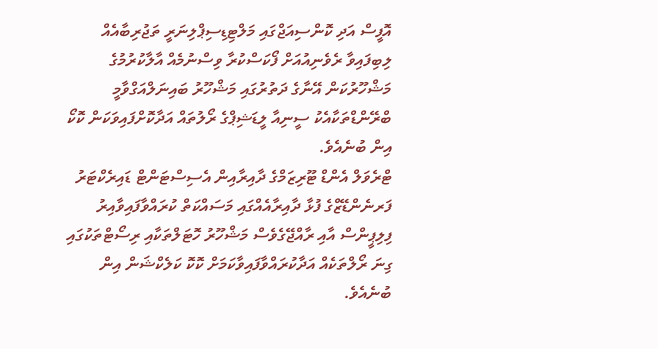އޮފީސް އަދި ކޮންސިއަޖްގައި މަލްޓިޑިސިޕްލިނަރީ ތަޖުރިބާއެއް ލިބިފައިވާ ރެވެނިއުއަށް ފޯކަސްކުރާ ވިސްނުމެއް އާލާކުރުމުގެ މަޝްހޫރުކަން އޭނާގެ ދަތުރުގައި މަޝްހޫރު ބައިނަލްއަގްވާމީ ބްރޭންޑްތަކާއެކު ސީނިއާ ލީޑަޝިޕްގެ ރޯލުތައް އަދާކޮށްފައިވަކަން ކޮކޯ އިން ބުނެއެވެ.
ޓްރެވަލް އެންޑް ޓޫރިޒަމްގެ ދާއިރާއިން އެސިސްޓަންޓް ޑައިރެކްޓަރު ފަރނެންޑޭޒްގެ ފުޅާ ދާއިރާއެއްގައި މަސައްކަތް ކުރައްވާފައިވާއިރު ފިލިޕީންސް އާއި ރާއްޖޭގެވެސް މަޝްހޫރު ހޮޓަލްތަކާއި ރިސޯޓްތަކުގައި ގިނަ ރޯލްތަކެއް އަދާކުރައްވާފައިވާކަމަށް ކޮކޮ ކަލެކްޝަން އިން ބުނެއެވެ.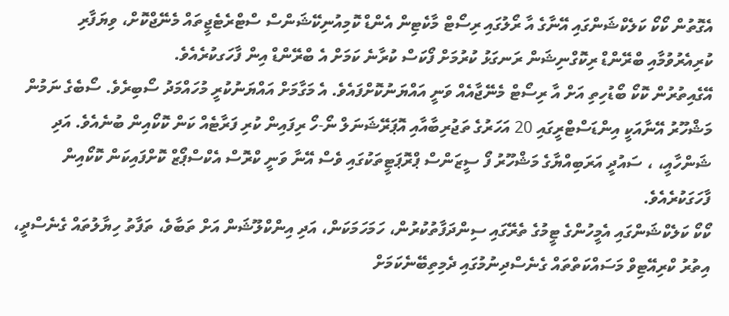އެގޮތުން ކޯކޯ ކަލެކްޝަންގައި އޭނާގެ އާ ރޯލުގައި ރިސޯޓް މާކެޓިން އެންޑް ކޮމިއުނިކޭޝަންސް ސްޓްރެޓެޖީތައް މެނޭޖްކޮށް، ވިޔަފާރި ކުރިއެރުވުމާއި ބްރޭންޑް ރިކޮގްނިޝަން ރަނގަޅު ކުރުމަށް ފޯކަސް ކުރާނެ ކަމަށް އެ ބްރޭންޑް އިން ފާހަގކުރެއެވެ.
އޭގެއިތުރުން ކޮކޯ ބޯޑުހިތި އަށް އާ ރިސޯޓް މެނޭޖާއެއް ވަނީ އައްޔަނުކޮށްފައެވެ. އެ މަގާމަށް އައްޔަނުކުރީ މުހައްމަދު ސޯބިރެވެ. ސޯބެގެ ނަމުން މަޝްހޫރު އޭނާއަކީ އިންޑަސްޓްރީގައި 20 އަހަރުގެ ތަޖުރިބާއާއި އޮޕަރޭޝަނަލް ނޯ-ހޯ ރިފައިން ކުރި ފަރާޓެއް ކަން ކޮކޯއިން ބުނެއެވެ. އަދި ޝަންހާއީ، ، ސައުދީ އަރަބިއްޔާގެ މަޝްހޫރު ފޯ ސީޒަންސް ޕްރޮޕަޓީތަކުގައި ވެސް އޭނާ ވަނީ ކްރޮސް އެކްސްޕޯޒް ކޮށްފައިކަން ކޮކޯއިން ފާހަގަކުރެއެވެ.
ކޯކޯ ކަލެކްޝަންގައި އެމީހުންގެ ޓީމުގެ ތެރޭގައި ސިންދަފާތުކުރުން، ހަމަހަމަކަން، އަދި އިންކްލޫޝަން އަށް ތަބާވެ، ތަފާތު ހިޔާލުތައް ގެނެސްދީ، އިތުރު ކްރިއޭޓިވް މަސައްކަތްތައް ގެނެސްދިނުމުގައި ދެމިތިބޭނެކަމަށް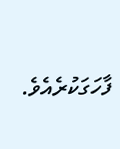ފާހަގަކުރެއެވެ.